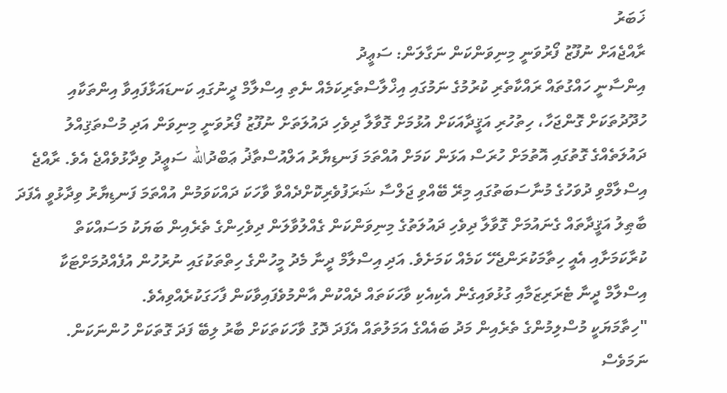ޚަބަރު
ރާއްޖެއަށް ނުފޫޒު ފޯރުވަނީ މިނިވަންކަން ނަގާލަން: ސަޢީދު
އިންސާނީ ހައްގުތައް ރައްކާތެރި ކުރުމުގެ ނަމުގައި އިޚްލާސްތެރިކަމެއް ނެތި އިސްލާމް ދީނުގައި ކަނޑައަޅާފައިވާ އިންތަކާއި ހުދޫދުތަކަށް ގޮންޖަހާ، ހިތުހުރި އަޤީދާއަކަށް އުޅުމަށް ގޮވާލާ ދިވެހި ދައުލަތަށް ނުފޫޒު ފޯރުވަނީ މިނިވަން އަދި މުސްތަޤިއްލު ދައުލަތެއްގެ ގޮތުގައި އޮތުމަށް ހުރަސް އަޅަން ކަމަށް އުއްތަމަ ފަނޑިޔާރު އަލްއުސްތާޛު ޢަބްދުالله ސަޢީދު ވިދާޅުވެއްޖެ އެވެ. ރާއްޖެ އިސްލާމްވި ދުވަހުގެ މުނާސަބަތުގައި މިރޭ ބޭއްވި ޖަލްސާ ޝަރަފުވެރިކޮށްދެއްވާ ވާހަކަ ދައްކަވަމުން އުއްތަމަ ފަނޑިޔާރު ވިދާޅުވީ އެފަދަ ބާޠިލު އަޤީދާތައް ގެނައުމަށް ގޮވާލާ ދިވެހި ދައުލަތުގެ މިނިވަންކަން ގެއްލުވާލަން ދިވެހިންގެ ތެރެއިން ބަޔަކު މަސައްކަތް ކުރާކަމަށާއި އެއީ ހިތާމަކުރަންޖެހޭ ކަމެއް ކަމަށެވެ. އަދި އިސްލާމް ދީނާ މެދު މީހުންގެ ހިތްތަކުގައި ނުރުހުން އުފެއްދުމަށްޓަކާ އިސްލާމް ދީނާ ޓެރަރިޒަމާއި ގުޅުވައިގެން އެކިއެކި ވާހަކަތައް ދެއްކުން އާންމުވެފައިވާކަން ފާހަގަކުރެއްވިއެވެ.
"ހިތާމަޔަކީ މުސްލިމުންގެ ތެރެއިން މަދު ބައެއްގެ އަމަލުތައް އެފަދަ ދޮގު ވާހަކަތަކަށް ބާރު ލިބޭ ފަދަ ގޮތަކަށް ހުންނަކަން. ނަމަވެސް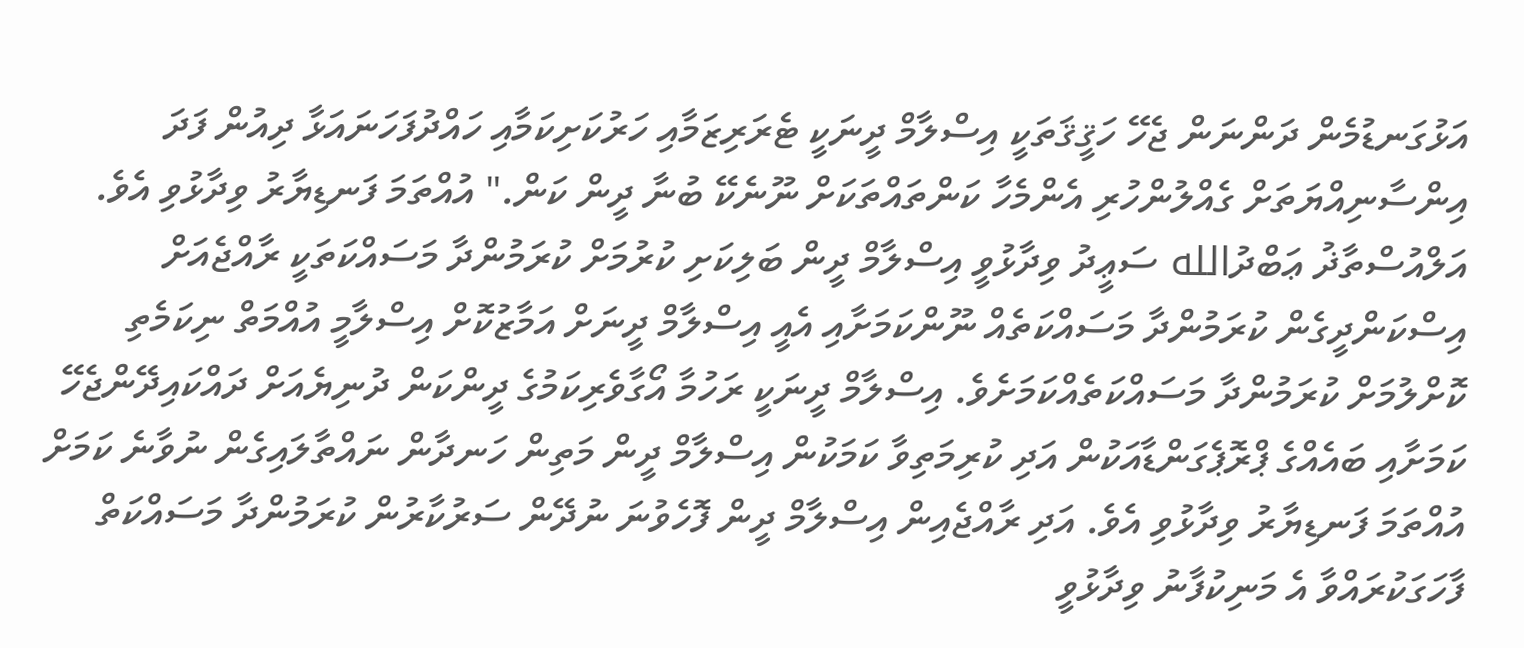އަޅުގަނޑުމެން ދަންނަން ޖެހޭ ހަޤީޤަތަކީ އިސްލާމް ދީނަކީ ޓެރަރިޒަމާއި ހަރުކަށިކަމާއި ހައްދުފަހަނައަޅާ ދިއުން ފަދަ އިންސާނިއްޔަތަށް ގެއްލުންހުރި އެންމެހާ ކަންތައްތަކަށް ނޫނެކޭ ބުނާ ދީން ކަން." އުއްތަމަ ފަނޑިޔާރު ވިދާޅުވި އެވެ.
އަލްއުސްތާޛު ޢަބްދުالله ސަޢީދު ވިދާޅުވީ އިސްލާމް ދީން ބަލިކަށި ކުރުމަށް ކުރަމުންދާ މަސައްކަތަކީ ރާއްޖެއަށް އިސްކަންދީގެން ކުރަމުންދާ މަސައްކަތެއް ނޫންކަމަށާއި އެއީ އިސްލާމް ދީނަށް އަމާޒުކޮށް އިސްލާމީ އުއްމަތް ނިކަމެތި ކޮށްލުމަށް ކުރަމުންދާ މަސައްކަތެއްކަމަށެވެ. އިސްލާމް ދީނަކީ ރަހުމާ އޯގާވެރިކަމުގެ ދީންކަން ދުނިޔެއަށް ދައްކައިދޭންޖެހޭ ކަމަށާއި ބައެއްގެ ޕްރޮޕެގަންޑާއަކުން އަދި ކުރިމަތިވާ ކަމަކުން އިސްލާމް ދީން މަތިން ހަނދާން ނައްތާލައިގެން ނުވާނެ ކަމަށް އުއްތަމަ ފަނޑިޔާރު ވިދާޅުވި އެވެ. އަދި ރާއްޖެއިން އިސްލާމް ދީން ފޮހެވުނަ ނުދޭން ސަރުކާރުން ކުރަމުންދާ މަސައްކަތް ފާހަގަކުރައްވާ އެ މަނިކުފާނު ވިދާޅުވީ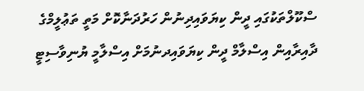ސްކޫލްތަކުގައި ދީން ކިޔަވައިދިނުން ހަރުދަނާކޮށް މަތީ ތަޢުލީމްގެ ދާއިރާއިން އިސްލާމް ދީން ކިޔަވައިދނުމަށް އިސްލާމީ ޔުނިވާސިޓީ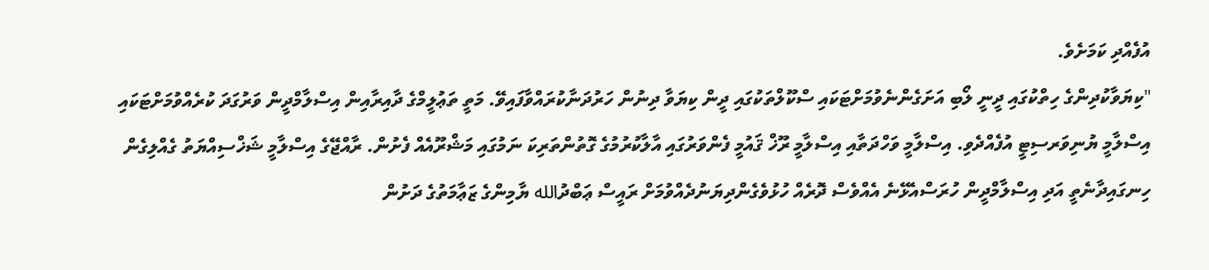އުފެއްދި ކަމަށެވެ.
"ކިޔަވާކުދިންގެ ހިތްކުގައި ދީނީ ލޯބި އަށަގެންނެވުމަށްޓަކައި ސްކޫލްތަކުގައި ދީން ކިޔަވާ ދިނުން ހަރުދަނާކުރައްވާފައިވޭ. މަތީ ތަޢުލީމްގެ ދާއިރާއިން އިސްލާމްދީން ވަރުގަދަ ކުރެއްވުމަށްޓަކައި އިސްލާމީ ޔުނިވަރސިޓީ އުފެއްދެވި. އިސްލާމީ ވަހްދަތާއި އިސްލާމީ ރޫޚް ޤައުމީ ފެންވަރުގައި އާލާކުރުމުގެ ގޮތުންތަރިކަ ނަމުގައި މަޝްރޫއެއް ފެށުން. ރާއްޖޭގެ އިސްލާމީ ޝަޚްސިއްޔަތު ގެއްލިގެން ހިނގައިދާނެތީ އަދި އިސްލާމްދީން ހުރަސްއެޅޭނެ އެއްވެސް ދޮރެއް ހުޅުވެގެންދިޔަނުދެއްވުމަށް ރައީސް ޢަބްދުالله ޔާމިންގެ ޒަޢާމަތުގެ ދަށުން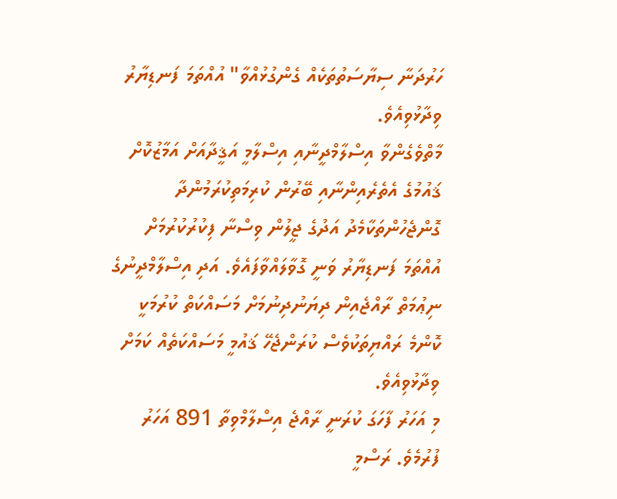ހަރުދަނާ ސިޔާސަތުތަކެއް ގެންގުޅުއްވާ" އުއްތަމަ ފަނޑިޔާރު ވިދާޅުވިއެވެ.
މާތްވެގެންވާ އިސްލާމްދީނާއި އިސްލާމީ އަޤީދާއަށް އަމާޒުކޮށް ޤައުމުގެ އެތެރެއިންނާއި ބޭރުން ކުރިމަތިކުރަމުންދާ ގޮންޖެހުންތަކާމެދު އަދުގެ ޖީލުން ވިސްނާ ފިކުރުކުރުމަށް އުއްތަމަ ފަނޑިޔާރު ވަނީ ގޮވާލައްވާފައެވެ. އަދި އިސްލާމްދީނުގެ ނިޢުމަތް ރާއްޖެއިން ދިޔަނުދިނުމަށް މަސައްކަތް ކުރުމަކީ ކޮންމެ ރައްޔިތަކުވެސް ކުރަންޖެހޭ ޤައުމީ މަސައްކަތެއް ކަމަށް ވިދާޅުވިއެވެ.
މި އަހަރު ފާހަގަ ކުރަނީ ރާއްޖެ އިސްލާމްވިތާ 891 އަހަރު ފުރުމެވެ. ރަސްމީ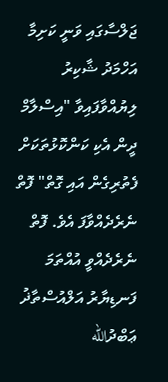ޖަލްސާގައި ވަނީ ކަށިމާ އަހްމަދު ޝާކިރު ލިޔުއްވާފައިވާ "އިސްލާމް ދީން އެކި ކަންކޮޅުތަކަށް ފެތުރިގެން އައި ގޮތް" ފޮތް ނެރެދެއްވާފަ އެވެ. ފޮތް ނެރެދެއްވީ އުއްތަމަ ފަނޑިޔާރު އަލްއުސްތާޛު ޢަބްދުالله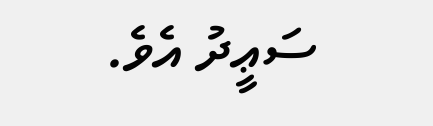ސަޢީދު އެވެ.